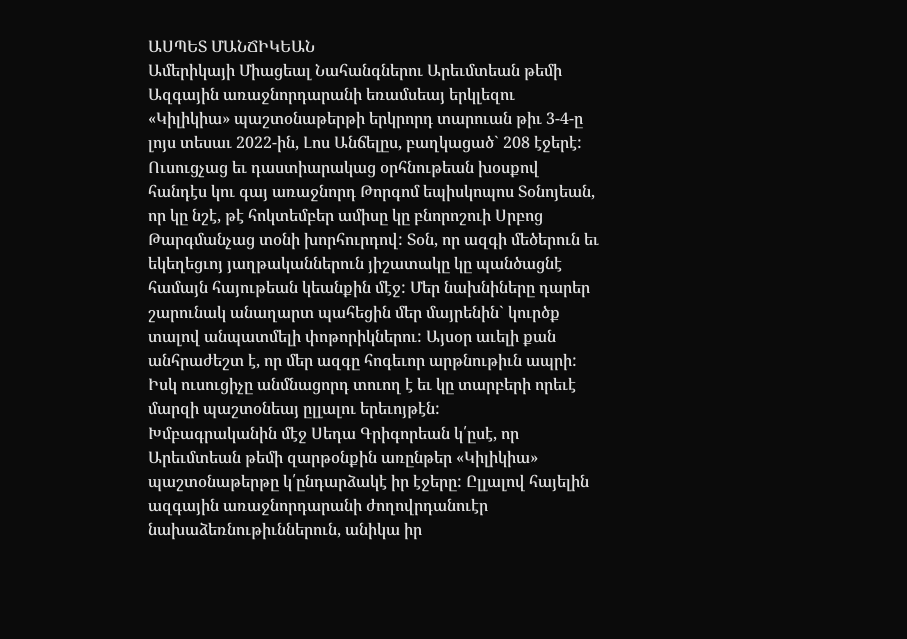ԱՍՊԵՏ ՄԱՆՃԻԿԵԱՆ
Ամերիկայի Միացեալ Նահանգներու Արեւմտեան թեմի Ազգային առաջնորդարանի եռամսեայ երկլեզու «Կիլիկիա» պաշտօնաթերթի երկրորդ տարուան թիւ 3-4-ը լոյս տեսաւ 2022-ին, Լոս Անճելըս, բաղկացած` 208 էջերէ:
Ուսուցչաց եւ դաստիարակաց օրհնութեան խօսքով հանդէս կու գայ առաջնորդ Թորգոմ եպիսկոպոս Տօնոյեան, որ կը նշէ, թէ հոկտեմբեր ամիսը կը բնորոշուի Սրբոց Թարգմանչաց տօնի խորհուրդով: Տօն, որ ազգի մեծերուն եւ եկեղեցւոյ յաղթականներուն յիշատակը կը պանծացնէ համայն հայութեան կեանքին մէջ: Մեր նախնիները դարեր շարունակ անաղարտ պահեցին մեր մայրենին` կուրծք տալով անպատմելի փոթորիկներու: Այսօր աւելի քան անհրաժեշտ է, որ մեր ազգը հոգեւոր արթնութիւն ապրի: Իսկ ուսուցիչը անմնացորդ տուող է եւ կը տարբերի որեւէ մարզի պաշտօնեայ ըլլալու երեւոյթէն:
Խմբագրականին մէջ Սեդա Գրիգորեան կ՛ըսէ, որ Արեւմտեան թեմի զարթօնքին առընթեր «Կիլիկիա» պաշտօնաթերթը կ՛ընդարձակէ իր էջերը: Ըլլալով հայելին ազգային առաջնորդարանի ժողովրդանուէր նախաձեռնութիւններուն, անիկա իր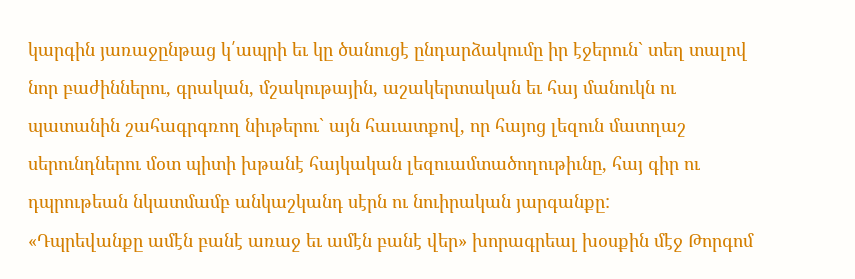կարգին յառաջընթաց կ՛ապրի եւ կը ծանուցէ ընդարձակումը իր էջերուն` տեղ տալով նոր բաժիններու, գրական, մշակութային, աշակերտական եւ հայ մանուկն ու պատանին շահագրգռող նիւթերու` այն հաւատքով, որ հայոց լեզուն մատղաշ սերունդներու մօտ պիտի խթանէ հայկական լեզուամտածողութիւնը, հայ գիր ու դպրութեան նկատմամբ անկաշկանդ սէրն ու նուիրական յարգանքը:
«Դպրեվանքը ամէն բանէ առաջ եւ ամէն բանէ վեր» խորագրեալ խօսքին մէջ Թորգոմ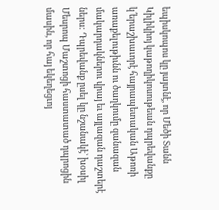եպիսկոպոս կը յայտնէ, որ Մեծի Տանն Կիլիկիոյ կաթողիկոսութեան դպրեվանքը կ՛երաշխաւորէ հայրապետական Աթոռի առաքելութիւնն ու ծաղկումը զանազան մակարդակներու վրայ եւ այլազան դաշտերէ ներս: Դպրեվանք ըսել կը նշանակէ` խօսիլ Մեսրոպ Մաշտոցի հաստատած դպրոցին մասին, որ հայ եկեղեցւոյ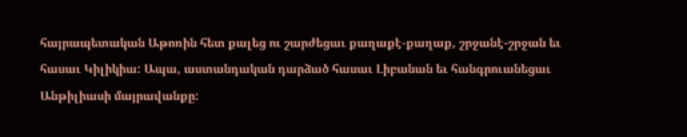հայրապետական Աթոռին հետ քալեց ու շարժեցաւ քաղաքէ-քաղաք, շրջանէ-շրջան եւ հասաւ Կիլիկիա: Ապա, աստանդական դարձած հասաւ Լիբանան եւ հանգրուանեցաւ Անթիլիասի մայրավանքը: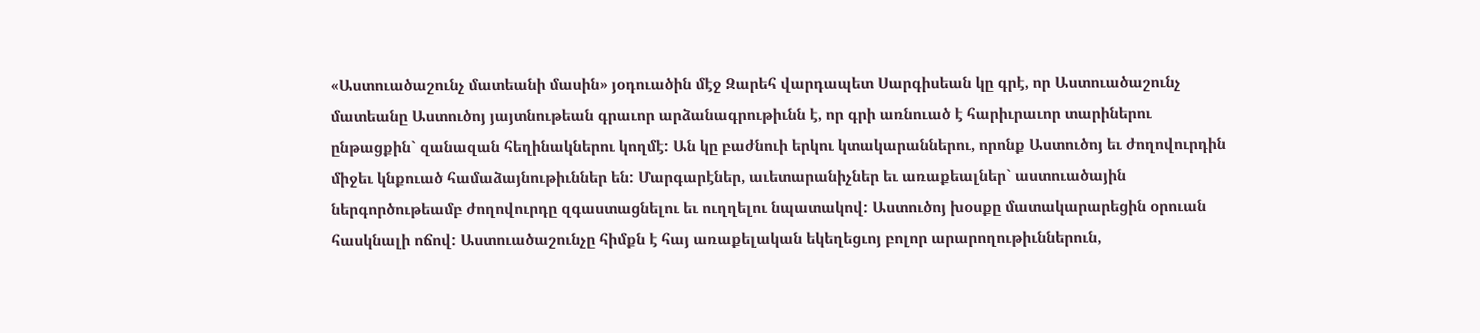«Աստուածաշունչ մատեանի մասին» յօդուածին մէջ Զարեհ վարդապետ Սարգիսեան կը գրէ, որ Աստուածաշունչ մատեանը Աստուծոյ յայտնութեան գրաւոր արձանագրութիւնն է, որ գրի առնուած է հարիւրաւոր տարիներու ընթացքին` զանազան հեղինակներու կողմէ: Ան կը բաժնուի երկու կտակարաններու, որոնք Աստուծոյ եւ ժողովուրդին միջեւ կնքուած համաձայնութիւններ են: Մարգարէներ, աւետարանիչներ եւ առաքեալներ` աստուածային ներգործութեամբ ժողովուրդը զգաստացնելու եւ ուղղելու նպատակով: Աստուծոյ խօսքը մատակարարեցին օրուան հասկնալի ոճով: Աստուածաշունչը հիմքն է հայ առաքելական եկեղեցւոյ բոլոր արարողութիւններուն,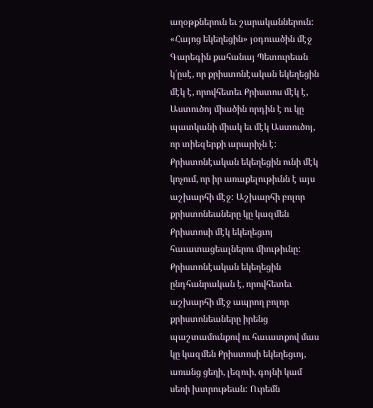աղօթքներուն եւ շարականներուն:
«Հայոց եկեղեցին» յօդուածին մէջ Գարեգին քահանայ Պետուրեան կ՛ըսէ, որ քրիստոնէական եկեղեցին մէկ է, որովհետեւ Քրիստոս մէկ է, Աստուծոյ միածին որդին է ու կը պատկանի միակ եւ մէկ Աստուծոյ, որ տիեզերքի արարիչն է: Քրիստոնէական եկեղեցին ունի մէկ կոչում, որ իր առաքելութիւնն է այս աշխարհի մէջ: Աշխարհի բոլոր քրիստոնեաները կը կազմեն Քրիստոսի մէկ եկեղեցւոյ հաւատացեալներու միութիւնը: Քրիստոնէական եկեղեցին ընդհանրական է, որովհետեւ աշխարհի մէջ ապրող բոլոր քրիստոնեաները իրենց պաշտամունքով ու հաւատքով մաս կը կազմեն Քրիստոսի եկեղեցւոյ, առանց ցեղի, լեզուի, գոյնի կամ սեռի խտրութեան: Ուրեմն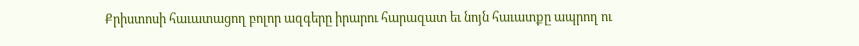Քրիստոսի հաւատացող բոլոր ազգերը իրարու հարազատ եւ նոյն հաւատքը ապրող ու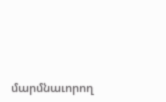մարմնաւորող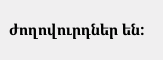ժողովուրդներ են: